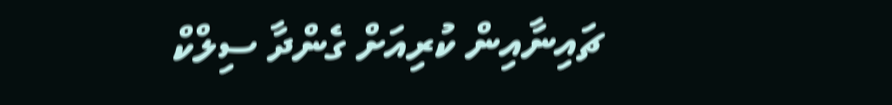ޗައިނާއިން ކުރިއަށް ގެންދާ ސިލްކް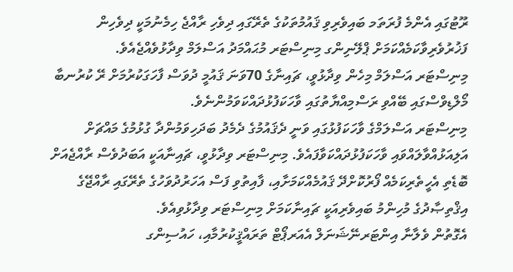ރޫޓުގައި އެންމެ ފުރަތަމ ބައިވެރިވި ޤައުމުތަކުގެ ތެރޭގައި ދިވެހި ރާއްޖެ ހިމެނުމަކީ ދިވެހިން ފަޚުރުވެރިވާކަމެއްކަމަށް ޕްލޭނިންގ މިނިސްޓަރ މުޙައްމަދު އަސްލަމް ވިދާޅުވެއްޖެއެވެ.
މިނިސްޓަރ އަސްލަމް މިހެން ވިދާޅުވީ، ޗައިނާގެ 70ވަނަ ޤައުމީ ދުވަސް ފާހަގަކުރުމަށް ރޭ ކުރުނބާ މޯލްޑިވްސްގައި ބޭއްވި ރަސްމިއްޔާތުގައި ވާހަކަފުޅުދައްކަވަމުންނެވެ.
މިނިސްޓަރ އަސްލަމްގެ ވާހަކަފުޅުގައި ވަނީ ދެޤައުމުގެ ދެމެދު ބަދަހިވަމުންދާ ގުޅުމުގެ މައްޗަށް އަލިއަޅުއްވާލައްވައި ވާހަކަފުޅުދައްކަވާފައެވެ. މިނިސްޓަރ ވިދާޅުވީ، ޗައިނާއަކީ އަބަދުވެސް ރާއްޖެއަށް ބޮޑެތި އެހީތެރިކަމެއް ފޯރުކޮށްދޭ ޤައުމެއްކަމަށާއި، ފާއިތުވި ފަސް އަހަރުދުވަހުގެ ތެރޭގައި ރާއްޖޭގެ އިޤްތިޞާދުގެ މުހިންމު ބައިވެރިއަކީ ޗައިނާކަމަށް މިނިސްޓަރ ވިދާޅުވިއެވެ.
އެގޮތުން ވެލާނާ އިންޓަރނޭޝަނަލް އެއަރޕޯޓް ތަރައްޤީކުރުމާއި، ހައުސިންގ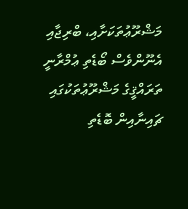މަޝްރޫޢުތަކަށާއި، ބްރިޖާއި އެނޫންވެސް ބޯޑެތި ޢުމްރާނީ ތަރައްޤީގެ މަޝްރޫޢުތަކުގައި ޗައިނާއިން ބޮޑެތި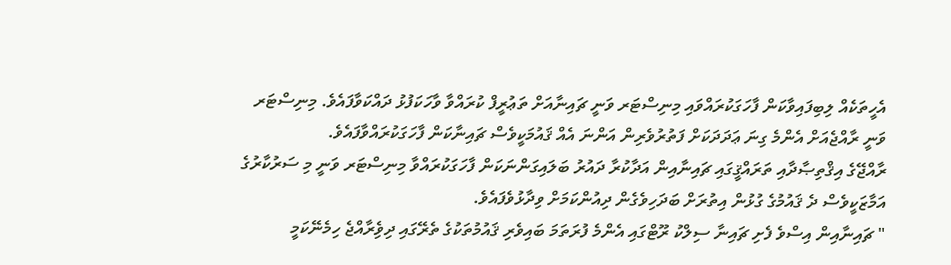އެހީތަކެއް ލިބިފައިވާކަން ފާހަގަކުރައްވައި މިނިސްޓަރ ވަނީ ޗައިނާއަށް ތަޢުރީފް ކުރައްވާ ވާހަކަފުޅު ދައްކަވާފައެވެ. މިނިސްޓަރ ވަނީ ރާއްޖެއަށް އެންމެ ގިނަ ޢަދަދަކަށް ފަތުރުވެރިން އަންނަ އެއް ޤައުމަކީވެސް ޗައިނާކަން ފާހަގަކުރައްވާފައެވެ.
ރާއްޖޭގެ އިޤްތިޞާދާއި ތަރައްޤީގައި ޗައިނާއިން އަދާކުރާ ދައުރު ބަލައިގަންނަކަން ފާހަގަކުރައްވާ މިނިސްޓަރ ވަނީ މި ސަރުކާރުގެ އަމާޒަކީވެސް ދެ ޤައުމުގެ ގުޅުން އިތުރަށް ބަދަހިވެގެން ދިއުންކަމަށް ވިދާޅުވެފައެވެ.
" ޗައިނާއިން އިސްވެ ފެށި ޗައިނާ ސިލްކު ރޫޓްގައި އެންމެ ފުރަތަމަ ބައިވެރި ޤައުމުތަކުގެ ތެރޭގައި ދިވެިރާއްޖެ ހިމެނޭކަމީ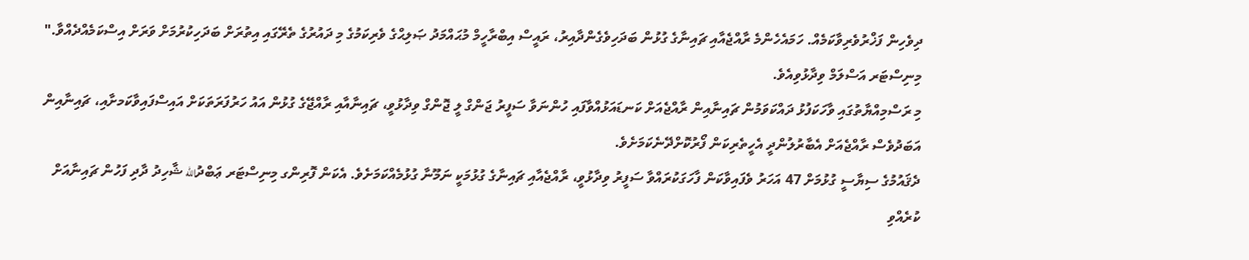ދިވެހިން ފަޚްރުވެރިވާކަމެއް. ހަމައެހެންމެ ރާއްޖެއާއި ޗައިނާގެ ގުޅުން ބަދަހިވެގެންދާއިރު، ރައީސް އިބްރާހީމް މުޙައްމަދު ޞަލިޙްގެ ވެރިކަމުގެ މި ދައުރުގެ ތެރޭގައި އިތުރަށް ބަދަހިކުރުމަށް ވަރަށް އިސްކަމެއްދެއްވާ." މިނިސްޓަރ އަސްލަމް ވިދާޅުވިއެވެ.
މި ރަސްމިއްޔާތުގައި ވާހަކަފުޅު ދައްކަވަމުން ޗައިނާއިން ރާއްޖެއަށް ކަނޑައަޅުއްވާފައި ހުންނަވާ ސަފީރު ޖަންގް ލީ ޖޮންގް ވިދާޅުވީ، ޗައިނާއާއި ރާއްޖޭގެ ގުޅުން އައު ހަރުފަރަތަކަށް އައިސްފައިވާކަމށާއި، ޗައިނާއިން އަބަދުވެސް ރާއްޖެއަށް އެބާރުލުންދީ އެހީތެރިކަން ފޯރުކޮށްދޭނެކަމަށެވެ.
ދެޤައުމުގެ ސިޔާސީ ގުޅުމަށް 47 އަހަރު ވެފައިވާކަން ފާހަގަކުރައްވާ ސަފީރު ވިދާޅުވީ، ރާއްޖެއާއި ޗައިނާގެ ގުޅުމަކީ ނަމޫނާ ގުޅުމެއްކަމަށެވެ. އެކަން ފޮރިންގ މިނިސްޓަރ ޢަބްދުالله ޝާހިދު ދާދި ފަހުން ޗައިނާއަށް ކުރެއްވި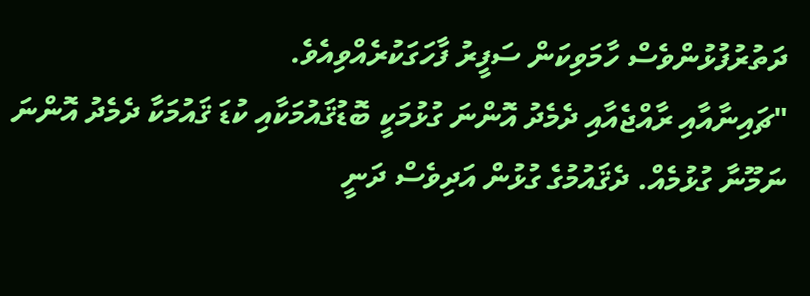ދަތުރުފުޅުންވެސް ހާމަވިކަން ސަފީރު ފާހަގަކުރެއްވިއެވެ.
"ޗައިނާއާއި ރާއްޖެއާއި ދެމެދު އޮންނަ ގުޅުމަކީ ބޮޑުޤައުމަކާއި ކުޑަ ޤައުމަކާ ދެމެދު އޮންނަ ނަމޫނާ ގުޅުމެއް. ދެޤައުމުގެ ގުޅުން އަދިވެސް ދަނީ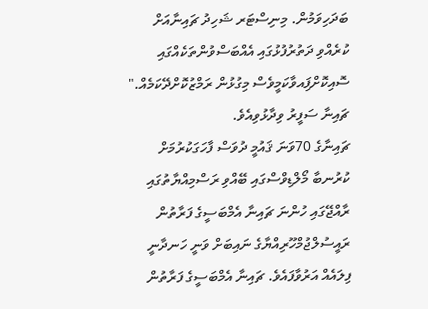ބަދަހިވަމުން. މިނިސްޓަރ ޝަހިދު ޗައިނާއަށް ކުރެއްވި ދަތުރުފުޅުގައި އެއްބަސްވުންތަކެއްގައި ސޮއިކޮށްފަިއވާކަމީވެސް މިގުޅުން ރަމްޒުކޮށްދޭކަމެއް." ޗައިނާ ސަފީރު ވިދާޅުވިއެވެ.
ޗައިނާގެ 70ވަނަ ޤައުމީ ދުވަސް ފާހަގަކުރުމަށް ކުރުނބާ މޯލްޑިވްސްގައި ބޭއްވި ރަސްމިއްޔާތުގައި ރާއްޖޭގައި ހުންނަ ޗައިނާ އެމްބަސީގެ ފަރާތުން ރައީސުލްޖުމްހޫރިއްޔާގެ ނައިބަށް ވަނީ ހަނދާނީ ފިލައެއް އަރުވާފައެވެ. ޗައިނާ އެމްބަސީގެ ފަރާތުން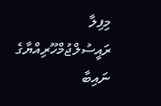މިފިލާ ރައީސުލްޖުމްހޫރިއްޔާގެ ނައިބާ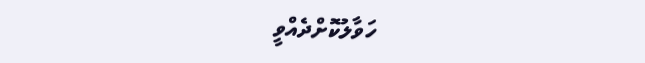ހަވާލުކޮށްދެއްވީ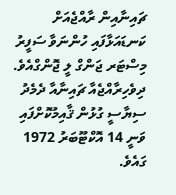ޗައިނާއިން ރާއްޖެއަށް ކަނޑައަޅާފައި ހުންނަވާ ސަފީރު މިސްޓަރ ޖަންގް ލީ ޖޮންގްއެވެ.
ދިވެހިރާއްޖެއާ ޗައިނާއާ ދެމެދު ސިޔާސީ ގުޅުން ޤާއިމުކޮށްފައި ވަނީ 14 އޮކްޓޫބަރު 1972 ގައެވެ.